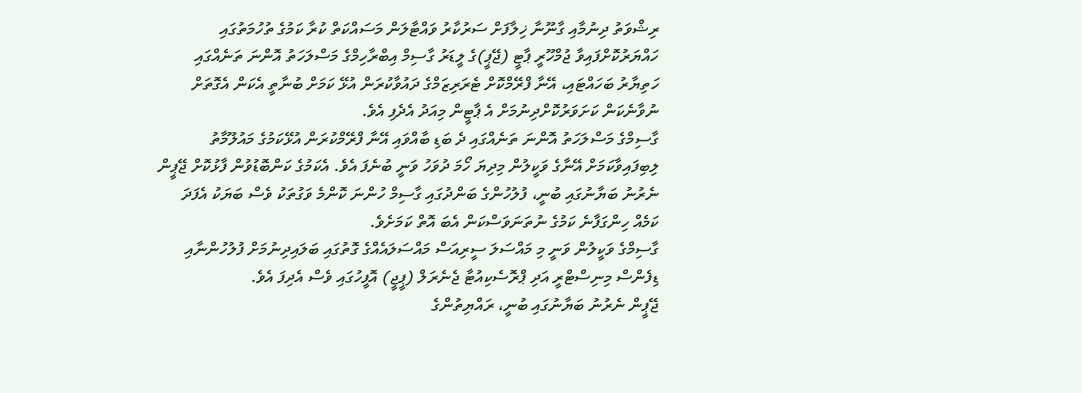ރިޝްވަތު ދިނުމާއި ގާނޫނާ ޚިލާފަށް ސަރުކާރު ވައްޓާލަން މަސައްކަތް ކުރާ ކަމުގެ ތުހުމަތުގައި ހައްޔަރުކޮށްފައިވާ ޖުމްހޫރީ ޕާޓީ (ޖޭޕީ)ގެ ލީޑަރު ގާސިމް އިބްރާހިމްގެ މަސްލަހަތު އޮންނަ ތަނެއްގައި ހަތިޔާރު ބަހައްޓައި، އޭނާ ފްރޭމްކޮށް ޓެރަރިޒަމްގެ ދައުވާކުރަން އުޅޭ ކަމަށް ބުނާތީ އެކަން އެގޮތަށް ނުވާނެކަން ކަށަވަރުކޮށްދިނުމަށް އެ ޕާޓީން މިއަދު އެދެފި އެވެ.
ގާސިމްގެ މަސްލަހަތު އޮންނަ ތަނެއްގައި ދެ ބަޑި ބާއްވައި އޭނާ ފްރޭމްކުރަން އުޅޭކަމުގެ މައުލޫމާތު ލިބިފައިވާކަމަށް އޭނާގެ ވަކީލުން މިދިޔަ ހޯމަ ދުވަހު ވަނީ ބުނެފަ އެވެ. އެކަމުގެ ކަންބޮޑުވުން ފާޅުކޮށް ޖޭޕީން ނެރުނު ބަޔާނުގައި ބުނީ، ފުލުހުންގެ ބަންދުގައި ގާސިމް ހުންނަ ކޮންމެ ވަގުތަކު ވެސް ބަޔަކު އެފަދަ ކަމެއް ހިންގަފާނެ ކަމުގެ ނުތަނަވަސްކަން އެބަ އޮތް ކަމަށެވެ.
ގާސިމްގެ ވަކީލުން ވަނީ މި މައްސަލަ ސީރިއަސް މައްސަލައެއްގެ ގޮތުގައި ބަލައިދިނުމަށް ފުލުހުންނާއި ޑިފެންސް މިނިސްޓްރީ އަދި ޕްރޮސެކިއުޓާ ޖެނެރަލް (ޕީޖީ) އޮފީހުގައި ވެސް އެދިފަ އެވެ.
ޖޭޕީން ނެރުނު ބަޔާނުގައި ބުނީ، ރައްޔިތުންގެ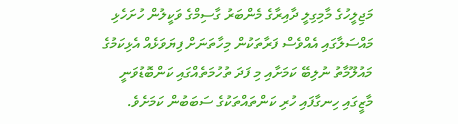މަޖިލީހުގެ މާމިގިލީ ދާއިރާގެ މެންބަރު ގާސިމްގެ ވަކީލުން ހުށަހެޅި މައްސަލާގައި އެއްވެސް ފަރާތަކުން މިހާތަނަށް ފިޔަވަޅެއް އެޅިކަމުގެ މައުލޫމާތު ނުލިބޭ ކަމަށާއި މި ފަދަ ތުހުމަތެއްގައި ކަންބޮޑުވަނީ މާޒީގައި ހިނގާފައި ހުރި ކަންތައްތަކުގެ ސަބަބުން ކަމަށެވެ.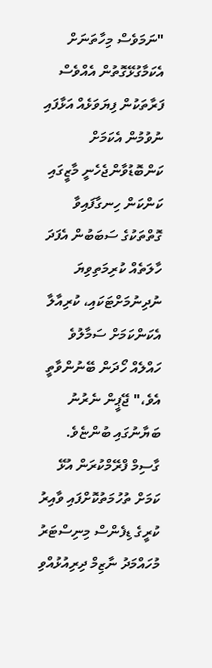"ނަމަވެސް މިހާތަނަށް އެކަމާގުޅޭގޮތުން އެއްވެސް ފަރާތަކުން ފިޔަވަޅެއް އަޅާފައި ނުވުމުން އެކަމަށް ކަންބޮޑުވާންޖެހެނީ މާޒީގައި ކަންކަން ހިނގާފައިވާ ގޮތްތަކުގެ ސަބަބުން އެފަދަ ހާލަތެއް ކުރިމަތިވިޔަ ނުދިނުމަށްޓަކައި، ކުރިއާލާ އެކަންކަމަށް ސަމާލުވެ ހައްލެއް ހޯދަން ބޭނުންވާތީ އެވެ،" ޖޭޕީން ނެރުނު ބަޔާނުގައި ބުންޏެވެ.
ގާސިމް ފްރޭމްކުރަން އުޅޭ ކަމަށް ތުހުމަތުކޮށްފައި ވާއިރު ކުރީގެ ޑިފެންސް މިނިސްޓަރު މުހައްމަދު ނާޒިމް ދިރިއުޅުއްވި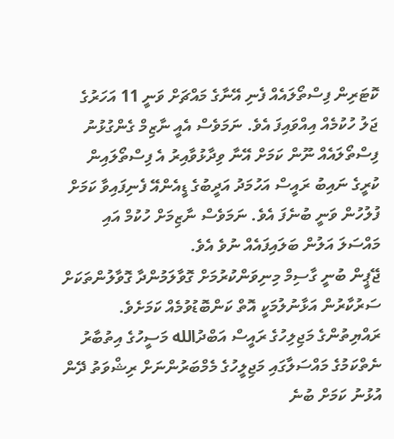ކޮޓަރިން ފިސްތޯލައެއް ފެނި އޭނާގެ މައްޗަށް ވަނީ 11 އަހަރުގެ ޖަލު ހުކުމެއް އިއްވައިފަ އެވެ. ނަމަވެސް އެއީ ނާޒިމް ގެންގުޅުނު ފިސްތޯލައެއް ނޫން ކަމަށް އޭނާ ވިދާޅުވާއިރު އެ ފިސްތޯލައިން ކުރީގެ ނައިބު ރައީސް އަހުމަދު އަދީބުގެ ޑީއެންއޭ ފެނިފައިވާ ކަމަށް ފުލުހުން ވަނީ ބުނެފަ އެވެ. ނަމަވެސް ނާޒިމަށް ހުކުމް އައި މައްސަލަ އަލުން ބަލައިފައެއް ނުވެ އެވެ.
ޖޭޕީން ބުނީ ގާސިމް މިނިވަންކުރުމަށް ގޮވާލަމުންދާ ގޮވާލުންތަކަށް ސަރުކާރުން އަޅާނުލުމަކީ އޮތް ކަންބޮޑުވުމެއް ކަމަށެވެ.
ރައްޔިތުންގެ މަޖިލިހުގެ ރައީސް އަބްދުالله މަސީހުގެ އިތުބާރު ނެތްކަމުގެ މައްސަލާގައި މަޖިލީހުގެ މެމްބަރުންނަށް ރިޝްވަތު ދޭން އުޅުނު ކަމަށް ބުނެ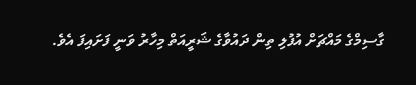ގާސިމްގެ މައްޗަށް އުފުލި ތިން ދައުވާގެ ޝަރީއަތް މިހާރު ވަނީ ފަށައިފަ އެވެ.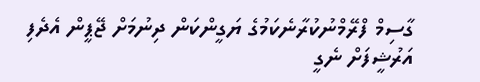ގާސިމް ފްރޭމްނުކުރާނެކަމުގެ ޔަގީންކަން ދިނުމަށް ޖޭޕީން އެދެފި
އަރުޝީފަށް ނެގީ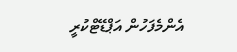އެންމެފަހުން އަޕްޑޭޓްކުރީ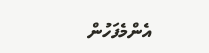އެންމެފަހުން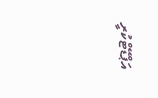އަޕްޑޭޓްކުރީ